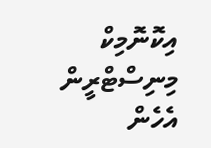އިކޮނޮމިކް މިނިސްޓްރީން އެހެން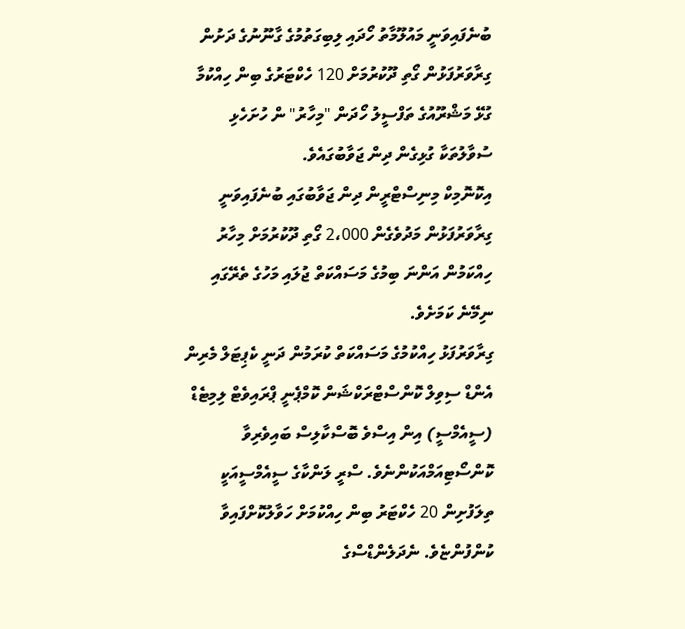ބުނެފައިވަނީ މައުލޫމާތު ހޯދައި ލިބިގަތުމުގެ ގާނޫނުގެ ދަށުން ގިރާވަރުފަޅުން ގޯތި ދޫކުރުމަށް 120 ހެކްޓަރުގެ ބިން ހިއްކުމާ ގުޅޭ މަޝްރޫއުގެ ތަފްސީލު ހޯދަން "މިހާރު" ން ހުށަހެޅި ސުވާލުތަކާ ގުޅިގެން ދިން ޖަވާބުގައެވެ.
އިކޮނޮމިކް މިނިސްޓްރީން ދިން ޖަވާބުގައި ބުނެފައިވަނީ ގިރާވަރުފަޅުން މަދުވެގެން 2،000 ގޯތި ދޫކުރުމަށް މިހާރު ހިއްކަމުން އަންނަ ބިމުގެ މަސައްކަތް ޖުލައި މަހުގެ ތެރޭގައި ނިމޭނެ ކަމަށެވެ.
ގިރާވަރުފަޅު ހިއްކުމުގެ މަސައްކަތް ކުރަމުން ދަނީ ކެޕިޓަލް މެރިން އެންޑް ސިވިލް ކޮންސްޓްރަކްޝަން ކޮމްޕެނީ ޕްރައިވެޓް ލިމިޓެޑް (ސީއެމްސީ) އިން އިސްވެ ބޮސްކާލިސް ބައިވެރިވާ ކޮންސޯޓިއަމްއަކުންނެވެ. ސްރީ ލަންކާގެ ސީއެމްސީއަކީ ތިލަފުށިން 20 ހެކްޓަރު ބިން ހިއްކުމަށް ހަވާލުކޮށްފައިވާ ކުންފުންޏެވެ. ނެދަލެންޑްސްގެ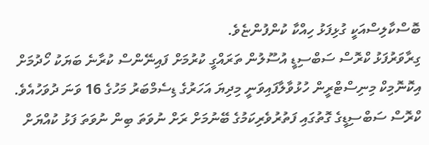ބޮސްކާލިސްއަކީ ގުޅިފަޅު ހިއްކާ ކުންފުންޏެވެ.
ގިރާވަރުފަޅު ކްރޮސް ސަބްސިޑީ އުސޫލުން ތަރައްގީ ކުރުމަށް ފައިނޭންސް ކުރާނެ ބަޔަކު ހޯދުމަށް އިކޮނޮމިކް މިނިސްޓްރީން ހުޅުވާލާފައިވަނީ މިދިޔަ އަހަރުގެ ޑިސެމްބަރު މަހުގެ 16 ވަނަ ދުވަހުއެވެ.
ކްރޮސް ސަބްސިޑީގެ ގޮތުގައި ފަތުރުވެރިކަމުގެ ބޭނުމަށް ރަށް ނުވަތަ ބިން ނުވަތަ ފަޅު ކުއްޔަށް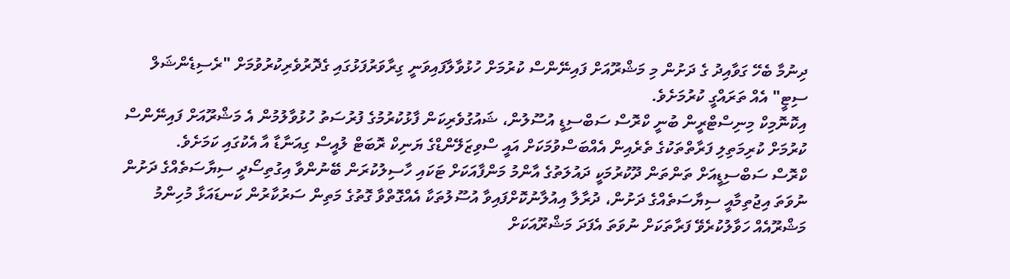ދިނުމާ ބެހޭ ގަވާއިދު ގެ ދަށުން މި މަޝްރޫއަށް ފައިނޭންސް ކުރުމަށް ހުޅުވާލާފައިވަނީ ގިރާވަރުފަޅުގައި ގެދޮރުވެރިކުރުވުމަށް "ރެސިޑެންޝަލް ސިޓީ" އެއް ތަރައްގީ ކުރުމަށެވެ.
އިކޮނޮމިކް މިނިސްޓްރީން ބުނީ ކްރޮސް ސަބްސިޑީ އުސޫލުން، ޝައުގުވެރިކަން ފާޅުކުރުމުގެ ފުރުސަތު ހުޅުވާލުމުން އެ މަޝްރޫއަށް ފައިނޭންސް ކުރުމަށް ކުރިމަތިލި ފަރާތްތަކުގެ ތެރެއިން އެއްބަސްވުމަކަށް އައީ ސްވިޒަލޭންޑްގެ ޔަނިކް ރޮބަޓް ލުއީސް ގިއަނާޑާ އާ އެކުގައި ކަމަށެވެ.
ކްރޮސް ސަބްސިޑީއަށް ތަންތަން ދޫކުރުމަކީ ދައުލަތުގެ އާންމު މަންފާއަކަށް ޓަކައި ހާސިލުކުރަން ބޭނުންވާ އިގުތިސޯދީ ސިޔާސަތެއްގެ ދަށުން ނުވަތަ އިޖުތިމާއީ ސިޔާސަތެއްގެ ދަށުން، ދުރާލާ އިއުލާނުކޮށްފައިވާ އުސޫލުތަކާ އެއްގޮތްވާ ގޮތުގެ މަތިން ސަރުކާރުން ކަނޑައަޅާ މުހިންމު މަޝްރޫއެއް ހަވާލުކުރެވޭ ފަރާތަކަށް ނުވަތަ އެފަދަ މަޝްރޫއަކަށް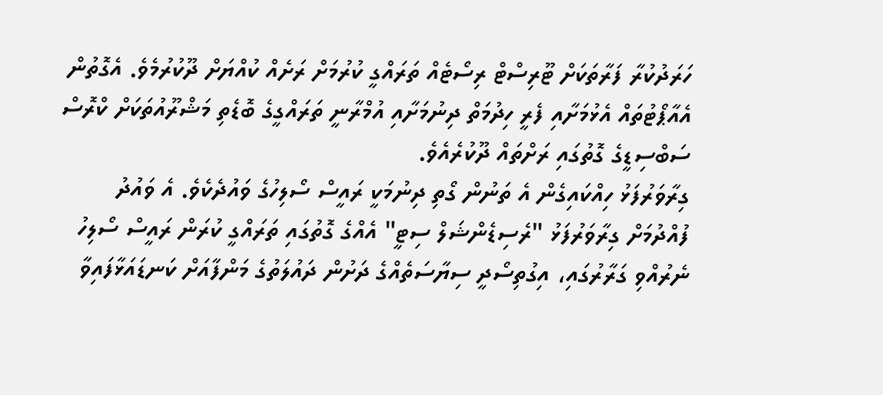ހަރަދުކުރާ ފަރާތަކަށް ޓޫރިސްޓް ރިސޯޓެއް ތަރައްގީ ކުރުމަށް ރަށެއް ކުއްޔަށް ދޫކުރުމެވެ. އެގޮތުން އެއާޕޯޓުތައް އެޅުމަށާއި ފެރީ ހިދުމަތް ދިނުމަށާއި އުމްރާނީ ތަރައްގީގެ ބޮޑެތި މަޝްރޫއުތަކަށް ކްރޮސް ސަބްސިޑީގެ ގޮތުގައި ރަށްތައް ދޫކުރެއެވެ.
ގިރާވަރުފަޅު ހިއްކައިގެން އެ ތަނުން ގޯތި ދިނުމަކީ ރައީސް ސޯލިހުގެ ވައުދެކެވެ. އެ ވައުދު ފުއްދުމަށް ގިރާވަރުފަޅު "ރެސިޑެންޝަލް ސިޓީ" އެއްގެ ގޮތުގައި ތަރައްގީ ކުރަން ރައީސް ސޯލިހު ނެރުއްވި ގަރާރުގައި، އިގުތިސޯދީ ސިޔާސަތެއްގެ ދަށުން ދައުލަތުގެ މަންފާއަށް ކަނޑައަޅާފައިވާ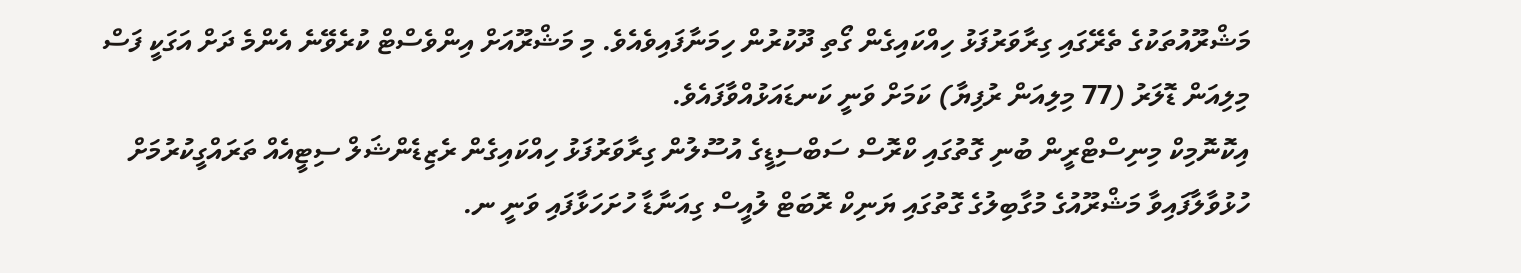މަޝްރޫއުތަކުގެ ތެރޭގައި ގިރާވަރުފަޅު ހިއްކައިގެން ގޯތި ދޫކުރުން ހިމަނާފައިވެއެވެ. މި މަޝްރޫއަށް އިންވެސްޓް ކުރެވޭނެ އެންމެ ދަށް އަގަކީ ފަސް މިލިއަން ޑޮލަރު (77 މިލިއަން ރުފިޔާ) ކަމަށް ވަނީ ކަނޑައަޅުއްވާފައެވެ.
އިކޮނޮމިކް މިނިސްޓްރީން ބުނި ގޮތުގައި ކްރޮސް ސަބްސިޑީގެ އުސޫލުން ގިރާވަރުފަޅު ހިއްކައިގެން ރެޒިޑެންޝަލް ސިޓީއެއް ތަރައްގީކުރުމަށް ހުޅުވާލާފައިވާ މަޝްރޫއުގެ މުގާބިލުގެ ގޮތުގައި ޔަނިކް ރޮބަޓް ލުއީސް ގިއަނާޑާ ހުށަހަޅާފައި ވަނީ ނ.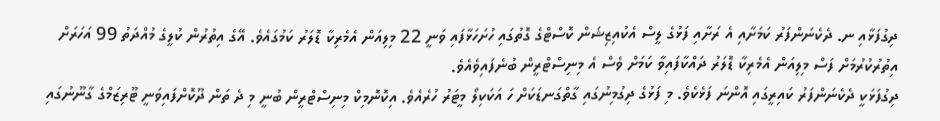ދިގުފަޅާއި ނ. ދެކެނަންފަރު ކަމަށާއި އެ ރަށާއި ފަޅުގެ ލީސް އެކުއިޒިޝަން ކޮސްޓްގެ ގޮތުގައި ހުށަހަޅާފައި ވަނީ 22 މިލިއަން އެމެރިކާ ޑޮލަރު ކަމުގައެވެ. އޭގެ އިތުރުން ކުލީގެ މުއްދަތު 99 އަހަރަށް އިތުރުކުރުމަށް ފަސް މިލިއަން އެމެރިކާ ޑޮލަރު ދައްކާފައިވާ ކަމަށް ވެސް އެ މިނިސްޓްރީން ބުނެފައިވެއެވެ.
ދިގުފަޅަކީ ދެކެނަންފަރު ކައިރީގައި އޮންނަ ފަޅެކެވެ. މި ފަޅުގެ ދިގުމިނުގައި ގާތްގަނޑަކަށް ހަ އަކަކިލޯ މީޓަރު ހުރެއެވެ. އިކޮނޮމިކް މިނިސްޓްރީން ބުނީ މި ދެ ތަން ދޫކޮށްފައިވަނީ ޓޫރިޒަމްގެ ގާނޫނުގައި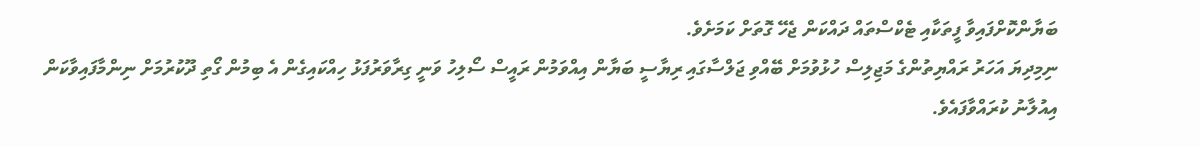ބަޔާންކޮށްފައިވާ ފީތަކާއި ޓެކްސްތައް ދައްކަން ޖެހޭ ގޮތަށް ކަމަށެވެ.
ނިމިދިޔަ އަހަރު ރައްޔިތުންގެ މަޖިލިސް ހުޅުވުމަށް ބޭއްވި ޖަލްސާގައި ރިޔާސީ ބަޔާން އިއްވަމުން ރައީސް ސޯލިހު ވަނީ ގިރާވަރުފަޅު ހިއްކައިގެން އެ ބިމުން ގޯތި ދޫކުރުމަށް ނިންމާފައިވާކަން އިއުލާނު ކުރައްވާފައެވެ.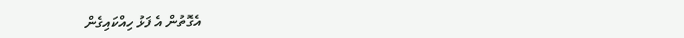އެގޮތުން އެ ފަޅު ހިއްކައިގެން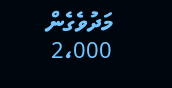މަދުވެގެން 2،000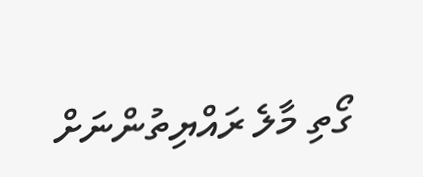ގޯތި މާލެ ރައްޔިތުންނަށް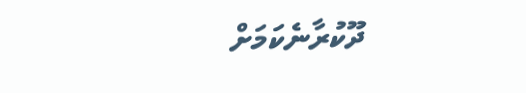ދޫކުރާނެކަމަށް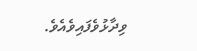ވިދާޅުވެފައިވެއެވެ.